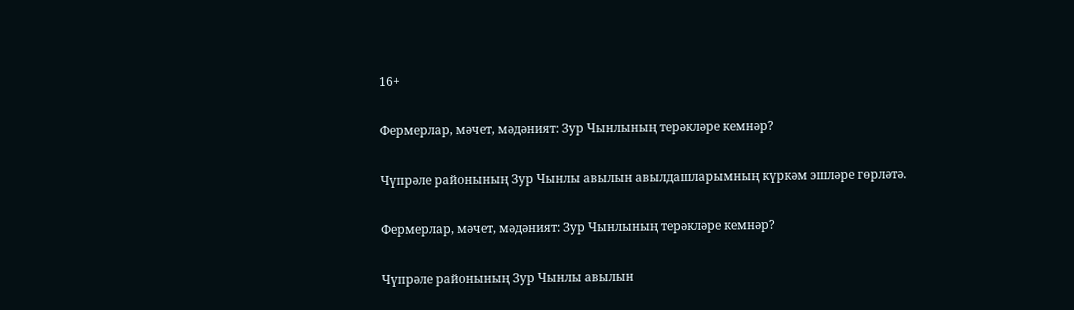16+

Фермерлар, мәчет, мәдәният: Зур Чынлының терәкләре кемнәр?

Чүпрәле районының Зур Чынлы авылын авылдашларымның күркәм эшләре гөрләтә.

Фермерлар, мәчет, мәдәният: Зур Чынлының терәкләре кемнәр?

Чүпрәле районының Зур Чынлы авылын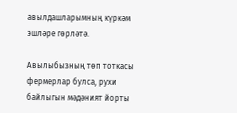авылдашларымның күркәм эшләре гөрләтә.

Авылыбызның төп тоткасы фермерлар булса, рухи байлыгын мәдәният йорты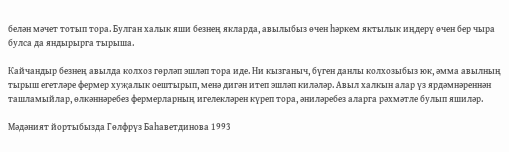белән мәчет тотып тора. Булган халык яши безнең якларда, авылыбыз өчен һәркем яктылык иңдерү өчен бер чыра булса да яндырырга тырыша.

Кайчандыр безнең авылда колхоз гөрләп эшләп тора иде. Ни кызганыч, бүген данлы колхозыбыз юк, әмма авылның тырыш егетләре фермер хуҗалык оештырып, менә дигән итеп эшләп киләләр. Авыл халкын алар үз ярдәмнәреннән ташламыйлар, өлкәннәребез фермерларның игелекләрен күреп тора, әниләребез аларга рәхмәтле булып яшиләр.

Мәдәният йортыбызда Гөлфрүз Баһаветдинова 1993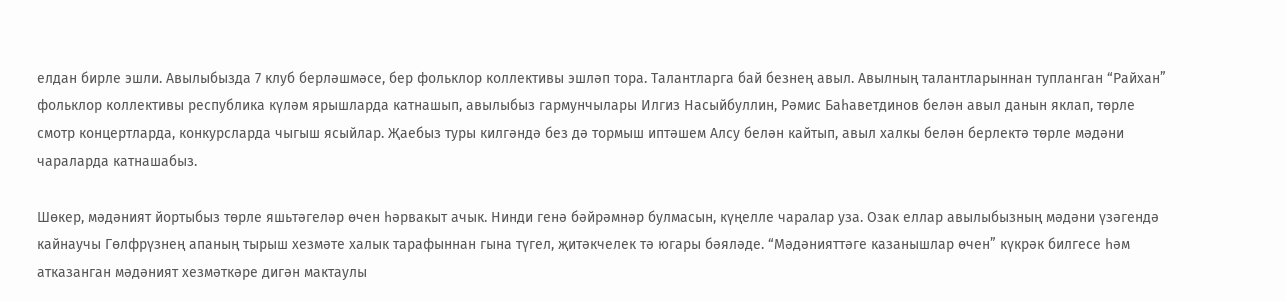елдан бирле эшли. Авылыбызда 7 клуб берләшмәсе, бер фольклор коллективы эшләп тора. Талантларга бай безнең авыл. Авылның талантларыннан тупланган “Райхан” фольклор коллективы республика күләм ярышларда катнашып, авылыбыз гармунчылары Илгиз Насыйбуллин, Рәмис Баһаветдинов белән авыл данын яклап, төрле смотр концертларда, конкурсларда чыгыш ясыйлар. Җаебыз туры килгәндә без дә тормыш иптәшем Алсу белән кайтып, авыл халкы белән берлектә төрле мәдәни чараларда катнашабыз.

Шөкер, мәдәният йортыбыз төрле яшьтәгеләр өчен һәрвакыт ачык. Нинди генә бәйрәмнәр булмасын, күңелле чаралар уза. Озак еллар авылыбызның мәдәни үзәгендә кайнаучы Гөлфрүзнең апаның тырыш хезмәте халык тарафыннан гына түгел, җитәкчелек тә югары бәяләде. “Мәдәнияттәге казанышлар өчен” күкрәк билгесе һәм атказанган мәдәният хезмәткәре дигән мактаулы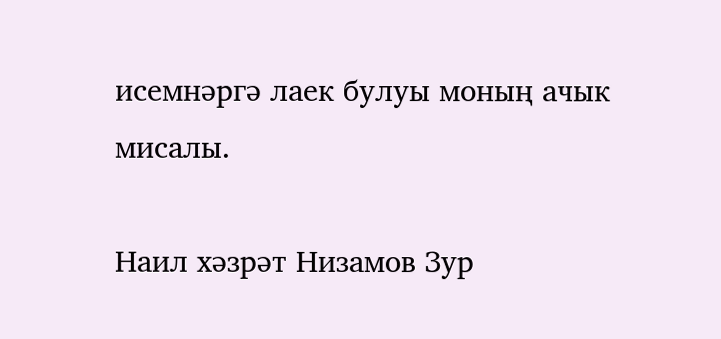исемнәргә лаек булуы моның ачык мисалы.

Наил хәзрәт Низамов Зур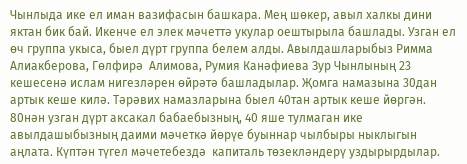Чынлыда ике ел иман вазифасын башкара. Мең шөкер, авыл халкы дини яктан бик бай. Икенче ел элек мәчеттә укулар оештырыла башлады. Узган ел өч группа укыса, быел дүрт группа белем алды. Авылдашларыбыз Римма Алиакберова, Гөлфирә  Алимова, Румия Канәфиева Зур Чынлының 23 кешесенә ислам нигезләрен өйрәтә башладылар. Җомга намазына 30дан артык кеше килә. Тәрәвих намазларына быел 40тан артык кеше йөргән. 80нән узган дүрт аксакал бабаебызның, 40 яше тулмаган ике авылдашыбызның даими мәчеткә йөрүе буыннар чылбыры ныклыгын аңлата. Күптән түгел мәчетебездә  капиталь төзекләндерү уздырырдылар.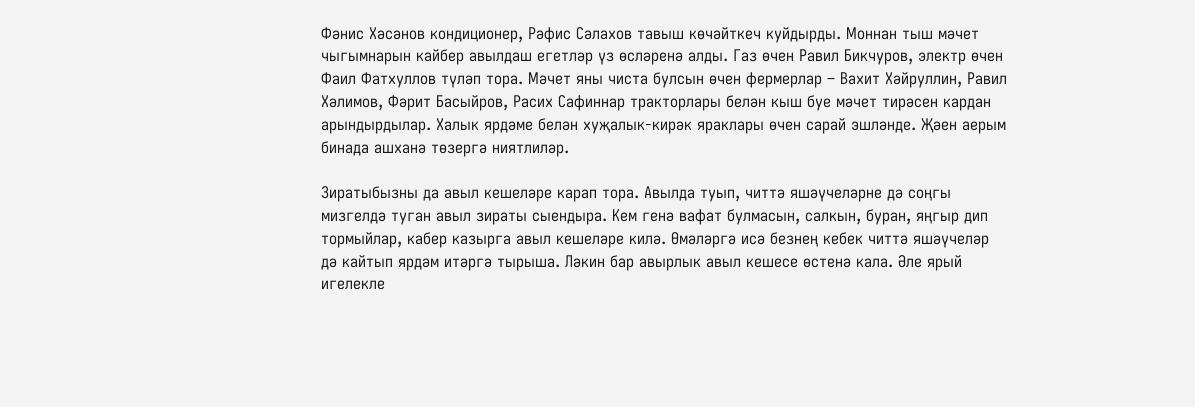Фәнис Хәсәнов кондиционер, Рәфис Сәлахов тавыш көчәйткеч куйдырды. Моннан тыш мәчет чыгымнарын кайбер авылдаш егетләр үз өсләренә алды. Газ өчен Равил Бикчуров, электр өчен Фаил Фатхуллов түләп тора. Мәчет яны чиста булсын өчен фермерлар – Вахит Хәйруллин, Равил Хәлимов, Фәрит Басыйров, Расих Сафиннар тракторлары белән кыш буе мәчет тирәсен кардан арындырдылар. Халык ярдәме белән хуҗалык-кирәк яраклары өчен сарай эшләнде. Җәен аерым бинада ашханә төзергә ниятлиләр.

Зиратыбызны да авыл кешеләре карап тора. Авылда туып, читтә яшәүчеләрне дә соңгы мизгелдә туган авыл зираты сыендыра. Кем генә вафат булмасын, салкын, буран, яңгыр дип тормыйлар, кабер казырга авыл кешеләре килә. Өмәләргә исә безнең кебек читтә яшәүчеләр дә кайтып ярдәм итәргә тырыша. Ләкин бар авырлык авыл кешесе өстенә кала. Әле ярый игелекле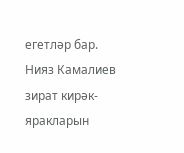егетләр бар. Нияз Камалиев зират кирәк-яракларын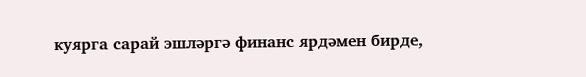куярга сарай эшләргә финанс ярдәмен бирде,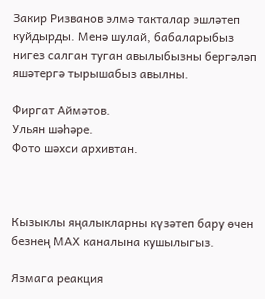Закир Ризванов элмә такталар эшләтеп куйдырды. Менә шулай, бабаларыбыз нигез салган туган авылыбызны бергәләп яшәтергә тырышабыз авылны.

Фиргат Аймәтов.
Ульян шәһәре.
Фото шәхси архивтан.



Кызыклы яңалыкларны күзәтеп бару өчен безнең МАХ каналына кушылыгыз.

Язмага реакция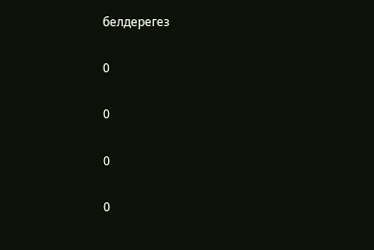белдерегез

0

0

0

0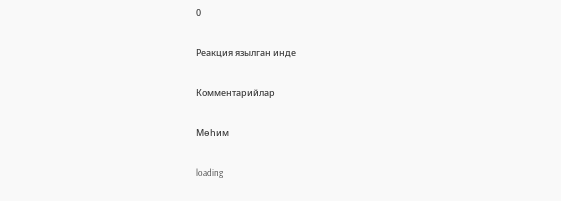0

Реакция язылган инде

Комментарийлар

Мөһим

loading